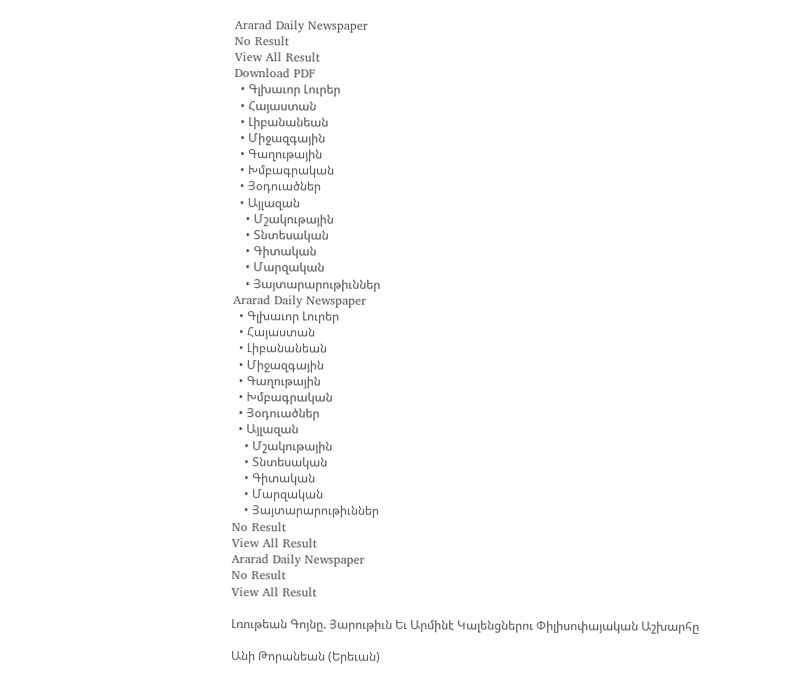Ararad Daily Newspaper
No Result
View All Result
Download PDF
  • Գլխաւոր Լուրեր
  • Հայաստան
  • Լիբանանեան
  • Միջազգային
  • Գաղութային
  • Խմբագրական
  • Յօդուածներ
  • Այլազան
    • Մշակութային
    • Տնտեսական
    • Գիտական
    • Մարզական
    • Յայտարարութիւններ
Ararad Daily Newspaper
  • Գլխաւոր Լուրեր
  • Հայաստան
  • Լիբանանեան
  • Միջազգային
  • Գաղութային
  • Խմբագրական
  • Յօդուածներ
  • Այլազան
    • Մշակութային
    • Տնտեսական
    • Գիտական
    • Մարզական
    • Յայտարարութիւններ
No Result
View All Result
Ararad Daily Newspaper
No Result
View All Result

Լռութեան Գոյնը. Յարութիւն Եւ Արմինէ Կալենցներու Փիլիսոփայական Աշխարհը

Անի Թորանեան (Երեւան)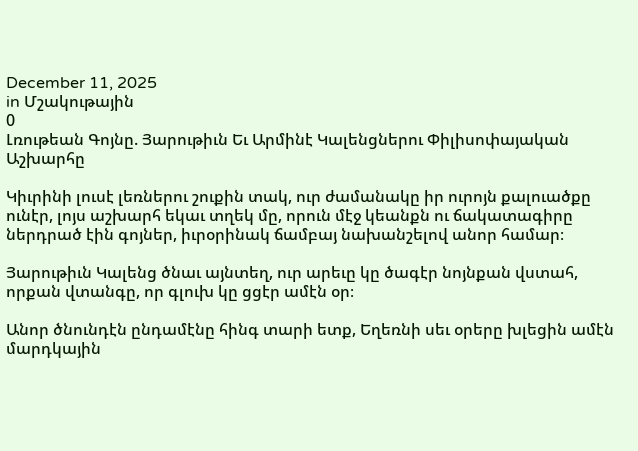December 11, 2025
in Մշակութային
0
Լռութեան Գոյնը. Յարութիւն Եւ Արմինէ Կալենցներու Փիլիսոփայական Աշխարհը

Կիւրինի լուսէ լեռներու շուքին տակ, ուր ժամանակը իր ուրոյն քալուածքը ունէր, լոյս աշխարհ եկաւ տղեկ մը, որուն մէջ կեանքն ու ճակատագիրը ներդրած էին գոյներ, իւրօրինակ ճամբայ նախանշելով անոր համար։

Յարութիւն Կալենց ծնաւ այնտեղ, ուր արեւը կը ծագէր նոյնքան վստահ, որքան վտանգը, որ գլուխ կը ցցէր ամէն օր։

Անոր ծնունդէն ընդամէնը հինգ տարի ետք, Եղեռնի սեւ օրերը խլեցին ամէն մարդկային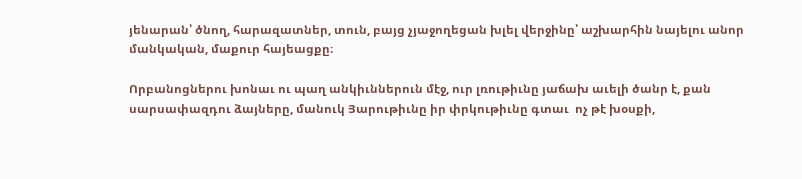յենարան՝ ծնող, հարազատներ, տուն, բայց չյաջողեցան խլել վերջինը՝ աշխարհին նայելու անոր մանկական, մաքուր հայեացքը։

Որբանոցներու խոնաւ ու պաղ անկիւններուն մէջ, ուր լռութիւնը յաճախ աւելի ծանր է, քան սարսափազդու ձայները, մանուկ Յարութիւնը իր փրկութիւնը գտաւ  ոչ թէ խօսքի,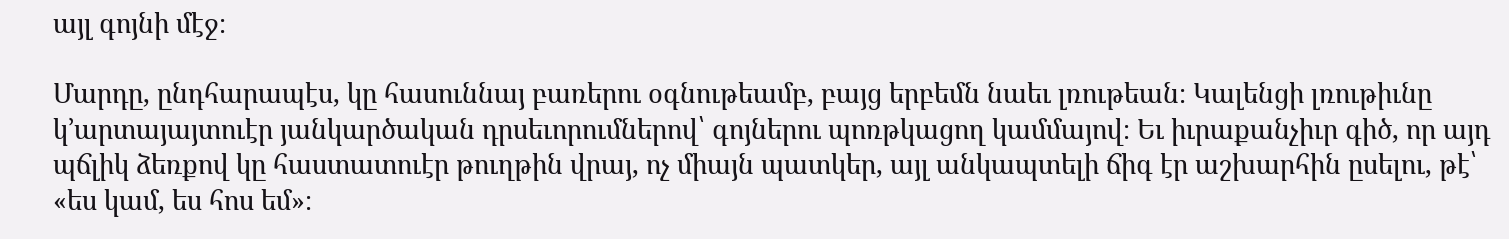այլ գոյնի մէջ։

Մարդը, ընդհարապէս, կը հասուննայ բառերու օգնութեամբ, բայց երբեմն նաեւ լռութեան։ Կալենցի լռութիւնը կ’արտայայտուէր յանկարծական դրսեւորումներով՝ գոյներու պոռթկացող կամմայով։ Եւ իւրաքանչիւր գիծ, որ այդ պճլիկ ձեռքով կը հաստատուէր թուղթին վրայ, ոչ միայն պատկեր, այլ անկապտելի ճիգ էր աշխարհին ըսելու, թէ՝ «ես կամ, ես հոս եմ»։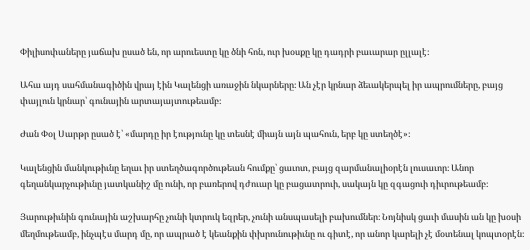Փիլիսոփաները յաճախ ըսած են, որ արուեստը կը ծնի հոն, ուր խօսքը կը դադրի բաւարար ըլլալէ։

Ահա այդ սահմանագիծին վրայ էին Կալենցի առաջին նկարները։ Ան չէր կրնար ձեւակերպել իր ապրումները, բայց փայլուն կրնար՝ գունային արտայայտութեամբ։

Ժան Փօլ Սարթր ըսած է՝ «մարդը իր էությունը կը տեսնէ միայն այն պահուն, երբ կը ստեղծէ»։

Կալենցին մանկութիւնը եղաւ իր ստեղծագործութեան հումքը՝ ցաւոտ, բայց զարմանալիօրէն լուսաւոր։ Անոր գեղանկարչութիւնը յատկանիշ մը ունի, որ բառերով դժուար կը բացատրուի, սակայն կը զգացուի դիւրութեամբ։

Յարութիւնին գունային աշխարհը չունի կտրուկ եզրեր, չունի անսպասելի բախումներ։ Նոյնիսկ ցաւի մասին ան կը խօսի մեղմութեամբ, ինչպէս մարդ մը, որ ապրած է կեանքին փխրունութիւնը ու գիտէ, որ անոր կարելի չէ մօտենալ կոպտօրէն։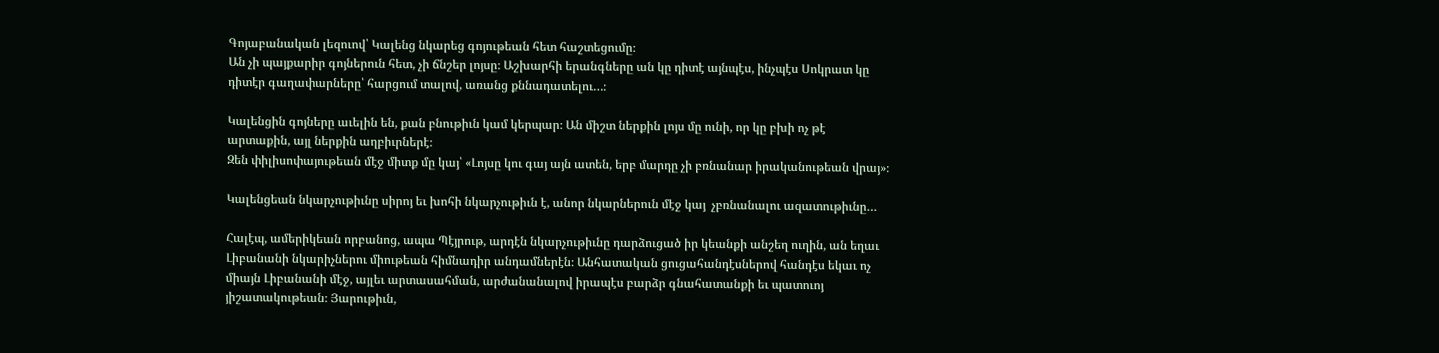Գոյաբանական լեզուով՝ Կալենց նկարեց գոյութեան հետ հաշտեցումը։
Ան չի պայքարիր գոյներուն հետ, չի ճնշեր լոյսը։ Աշխարհի երանգները ան կը դիտէ այնպէս, ինչպէս Սոկրատ կը դիտէր գաղափարները՝ հարցում տալով, առանց քննադատելու…։

Կալենցին գոյները աւելին են, քան բնութիւն կամ կերպար։ Ան միշտ ներքին լոյս մը ունի, որ կը բխի ոչ թէ  արտաքին, այլ ներքին աղբիւրներէ։
Զեն փիլիսոփայութեան մէջ միտք մը կայ՝ «Լոյսը կու գայ այն ատեն, երբ մարդը չի բռնանար իրականութեան վրայ»։

Կալենցեան նկարչութիւնը սիրոյ եւ խոհի նկարչութիւն է, անոր նկարներուն մէջ կայ  չբռնանալու ազատութիւնը…

Հալէպ, ամերիկեան որբանոց, ապա Պէյրութ, արդէն նկարչութիւնը դարձուցած իր կեանքի անշեղ ուղին, ան եղաւ Լիբանանի նկարիչներու միութեան հիմնադիր անդամներէն։ Անհատական ցուցահանդէսներով հանդէս եկաւ ոչ միայն Լիբանանի մէջ, այլեւ արտասահման, արժանանալով իրապէս բարձր գնահատանքի եւ պատուոյ յիշատակութեան։ Յարութիւն,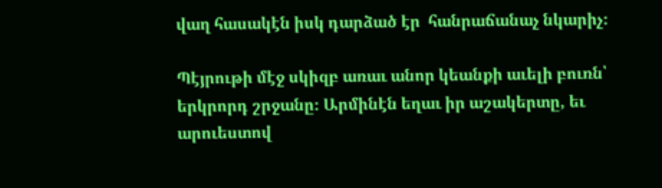վաղ հասակէն իսկ դարձած էր  հանրաճանաչ նկարիչ։

Պէյրութի մէջ սկիզբ առաւ անոր կեանքի աւելի բուռն՝ երկրորդ շրջանը։ Արմինէն եղաւ իր աշակերտը, եւ արուեստով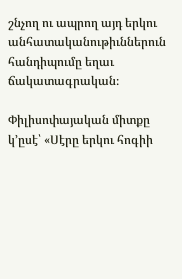շնչող ու ապրող այդ երկու անհատականութիւններուն հանդիպումը եղաւ ճակատագրական։

Փիլիսոփայական միտքը կ’ըսէ՝ «Սէրը երկու հոգիի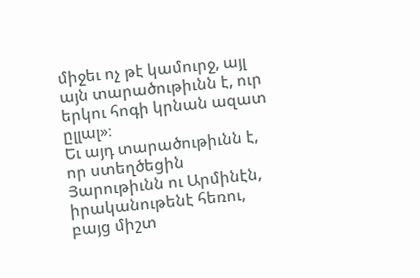միջեւ ոչ թէ կամուրջ, այլ այն տարածութիւնն է, ուր երկու հոգի կրնան ազատ ըլլալ»։
Եւ այդ տարածութիւնն է, որ ստեղծեցին Յարութիւնն ու Արմինէն, իրականութենէ հեռու, բայց միշտ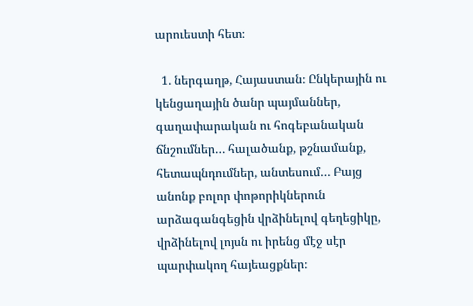արուեստի հետ։

  1. ներգաղթ, Հայաստան։ Ընկերային ու կենցաղային ծանր պայմաններ, գաղափարական ու հոգեբանական ճնշումներ… հալածանք, թշնամանք, հետապնդումներ, անտեսում… Բայց անոնք բոլոր փոթորիկներուն արձագանգեցին վրձինելով գեղեցիկը, վրձինելով լոյսն ու իրենց մէջ սէր պարփակող հայեացքներ։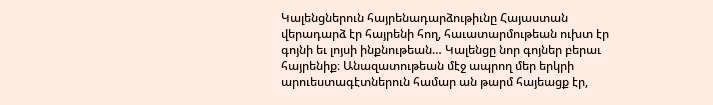Կալենցներուն հայրենադարձութիւնը Հայաստան վերադարձ էր հայրենի հող, հաւատարմութեան ուխտ էր գոյնի եւ լոյսի ինքնութեան… Կալենցը նոր գոյներ բերաւ հայրենիք։ Անազատութեան մէջ ապրող մեր երկրի արուեստագէտներուն համար ան թարմ հայեացք էր,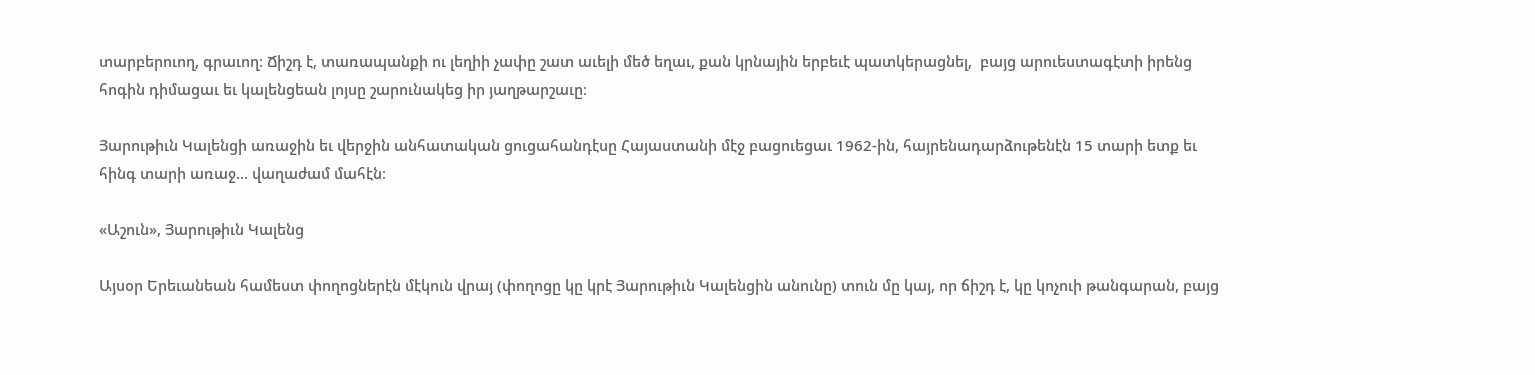տարբերուող, գրաւող։ Ճիշդ է, տառապանքի ու լեղիի չափը շատ աւելի մեծ եղաւ, քան կրնային երբեւէ պատկերացնել,  բայց արուեստագէտի իրենց հոգին դիմացաւ եւ կալենցեան լոյսը շարունակեց իր յաղթարշաւը։

Յարութիւն Կալենցի առաջին եւ վերջին անհատական ցուցահանդէսը Հայաստանի մէջ բացուեցաւ 1962-ին, հայրենադարձութենէն 15 տարի ետք եւ հինգ տարի առաջ… վաղաժամ մահէն։

«Աշուն», Յարութիւն Կալենց

Այսօր Երեւանեան համեստ փողոցներէն մէկուն վրայ (փողոցը կը կրէ Յարութիւն Կալենցին անունը) տուն մը կայ, որ ճիշդ է, կը կոչուի թանգարան, բայց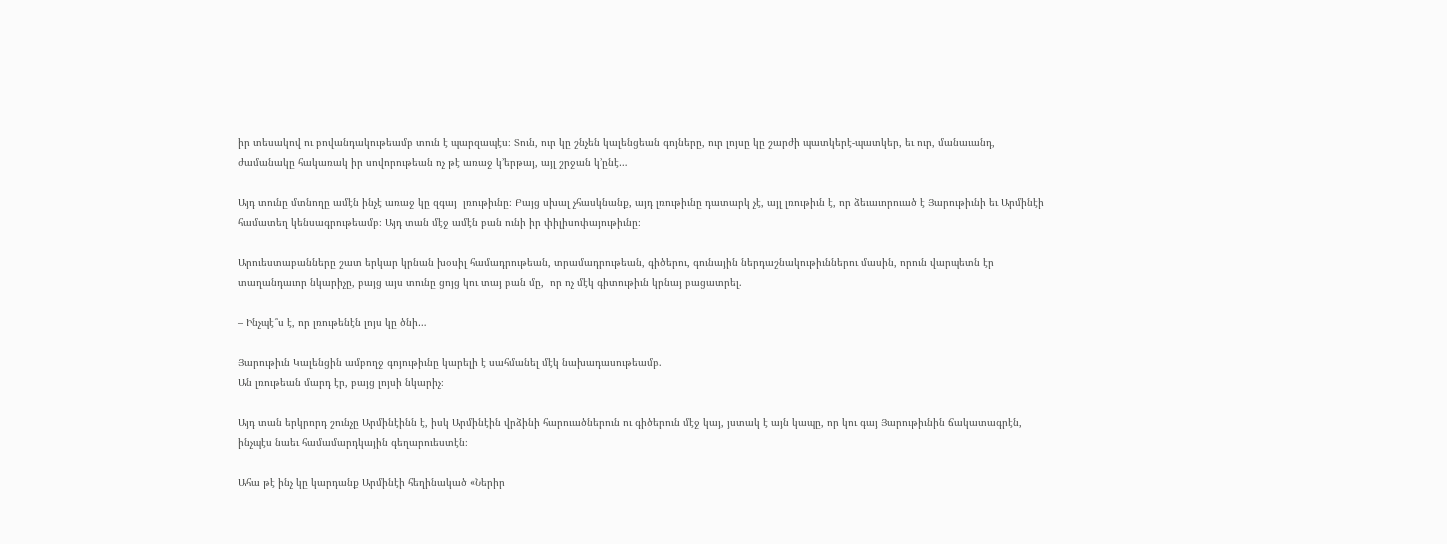իր տեսակով ու բովանդակութեամբ տուն է պարզապէս։ Տուն, ուր կը շնչեն կալենցեան գոյները, ուր լոյսը կը շարժի պատկերէ-պատկեր, եւ ուր, մանաւանդ, ժամանակը հակառակ իր սովորութեան ոչ թէ առաջ կ’երթայ, այլ շրջան կ’ընէ…

Այդ տունը մտնողը ամէն ինչէ առաջ կը զգայ  լռութիւնը։ Բայց սխալ չհասկնանք, այդ լռութիւնը դատարկ չէ, այլ լռութիւն է, որ ձեւաւորուած է Յարութիւնի եւ Արմինէի համատեղ կենսագրութեամբ։ Այդ տան մէջ ամէն բան ունի իր փիլիսոփայութիւնը։

Արուեստաբանները շատ երկար կրնան խօսիլ համադրութեան, տրամադրութեան, գիծերու, գունային ներդաշնակութիւններու մասին, որուն վարպետն էր տաղանդաւոր նկարիչը, բայց այս տունը ցոյց կու տայ բան մը,  որ ոչ մէկ գիտութիւն կրնայ բացատրել.

– Ինչպէ՞ս է, որ լռութենէն լոյս կը ծնի…

Յարութիւն Կալենցին ամբողջ գոյութիւնը կարելի է սահմանել մէկ նախադասութեամբ.
Ան լռութեան մարդ էր, բայց լոյսի նկարիչ։

Այդ տան երկրորդ շունչը Արմինէինն է, իսկ Արմինէին վրձինի հարուածներուն ու գիծերուն մէջ կայ, յստակ է այն կապը, որ կու գայ Յարութիւնին ճակատագրէն, ինչպէս նաեւ համամարդկային գեղարուեստէն։

Ահա թէ ինչ կը կարդանք Արմինէի հեղինակած «Ներիր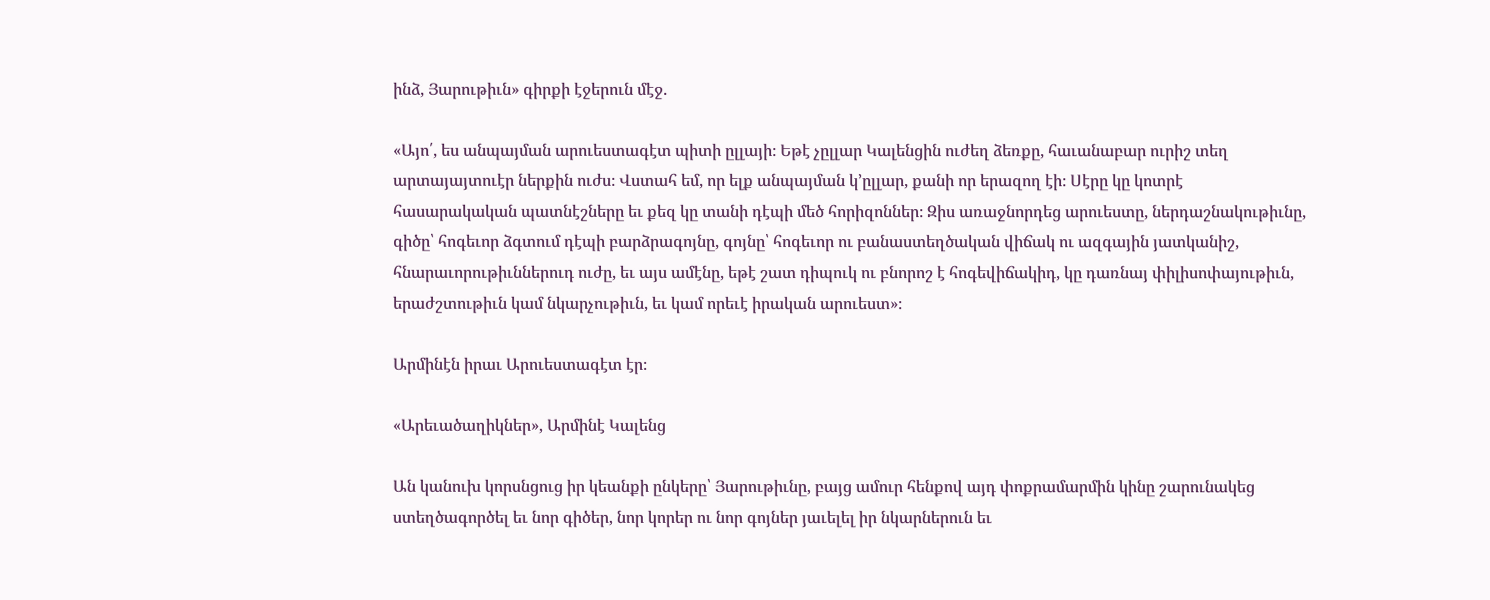ինձ, Յարութիւն» գիրքի էջերուն մէջ.

«Այո՛, ես անպայման արուեստագէտ պիտի ըլլայի։ Եթէ չըլլար Կալենցին ուժեղ ձեռքը, հաւանաբար ուրիշ տեղ արտայայտուէր ներքին ուժս։ Վստահ եմ, որ ելք անպայման կ’ըլլար, քանի որ երազող էի։ Սէրը կը կոտրէ հասարակական պատնէշները եւ քեզ կը տանի դէպի մեծ հորիզոններ։ Զիս առաջնորդեց արուեստը, ներդաշնակութիւնը, գիծը՝ հոգեւոր ձգտում դէպի բարձրագոյնը, գոյնը՝ հոգեւոր ու բանաստեղծական վիճակ ու ազգային յատկանիշ, հնարաւորութիւններուդ ուժը, եւ այս ամէնը, եթէ շատ դիպուկ ու բնորոշ է հոգեվիճակիդ, կը դառնայ փիլիսոփայութիւն, երաժշտութիւն կամ նկարչութիւն, եւ կամ որեւէ իրական արուեստ»։

Արմինէն իրաւ Արուեստագէտ էր։

«Արեւածաղիկներ», Արմինէ Կալենց

Ան կանուխ կորսնցուց իր կեանքի ընկերը՝ Յարութիւնը, բայց ամուր հենքով այդ փոքրամարմին կինը շարունակեց ստեղծագործել եւ նոր գիծեր, նոր կորեր ու նոր գոյներ յաւելել իր նկարներուն եւ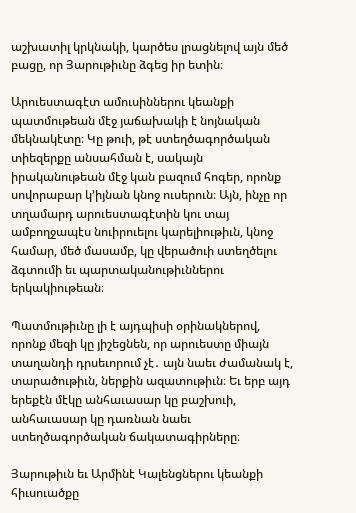աշխատիլ կրկնակի, կարծես լրացնելով այն մեծ բացը, որ Յարութիւնը ձգեց իր ետին։

Արուեստագէտ ամուսիններու կեանքի պատմութեան մէջ յաճախակի է նոյնական մեկնակէտը։ Կը թուի, թէ ստեղծագործական տիեզերքը անսահման է, սակայն իրականութեան մէջ կան բազում հոգեր, որոնք սովորաբար կ’իյնան կնոջ ուսերուն։ Այն, ինչը որ տղամարդ արուեստագէտին կու տայ ամբողջապէս նուիրուելու կարելիութիւն, կնոջ համար, մեծ մասամբ, կը վերածուի ստեղծելու ձգտումի եւ պարտականութիւններու երկակիութեան։

Պատմութիւնը լի է այդպիսի օրինակներով, որոնք մեզի կը յիշեցնեն, որ արուեստը միայն տաղանդի դրսեւորում չէ․ այն նաեւ ժամանակ է, տարածութիւն, ներքին ազատութիւն։ Եւ երբ այդ երեքէն մէկը անհաւասար կը բաշխուի, անհաւասար կը դառնան նաեւ ստեղծագործական ճակատագիրները։

Յարութիւն եւ Արմինէ Կալենցներու կեանքի հիւսուածքը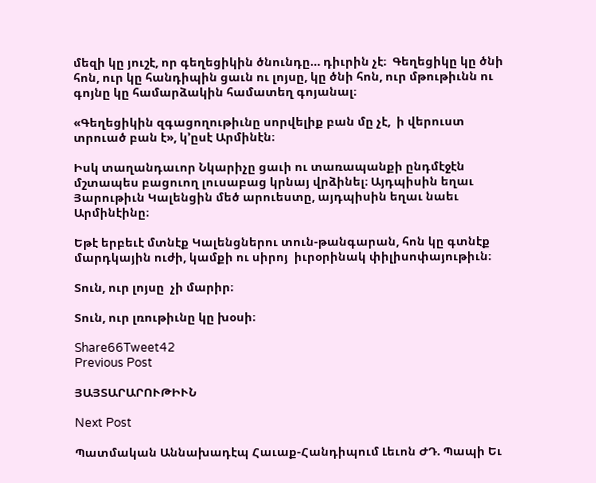մեզի կը յուշէ, որ գեղեցիկին ծնունդը… դիւրին չէ։  Գեղեցիկը կը ծնի հոն, ուր կը հանդիպին ցաւն ու լոյսը, կը ծնի հոն, ուր մթութիւնն ու գոյնը կը համարձակին համատեղ գոյանալ։

«Գեղեցիկին զգացողութիւնը սորվելիք բան մը չէ,  ի վերուստ տրուած բան է», կ’ըսէ Արմինէն։

Իսկ տաղանդաւոր Նկարիչը ցաւի ու տառապանքի ընդմէջէն մշտապես բացուող լուսաբաց կրնայ վրձինել։ Այդպիսին եղաւ Յարութիւն Կալենցին մեծ արուեստը, այդպիսին եղաւ նաեւ Արմինէինը։

Եթէ երբեւէ մտնէք Կալենցներու տուն-թանգարան, հոն կը գտնէք մարդկային ուժի, կամքի ու սիրոյ  իւրօրինակ փիլիսոփայութիւն։

Տուն, ուր լոյսը  չի մարիր։

Տուն, ուր լռութիւնը կը խօսի։

Share66Tweet42
Previous Post

ՅԱՅՏԱՐԱՐՈՒԹԻՒՆ

Next Post

Պատմական Աննախադէպ Հաւաք-Հանդիպում Լեւոն ԺԴ. Պապի Եւ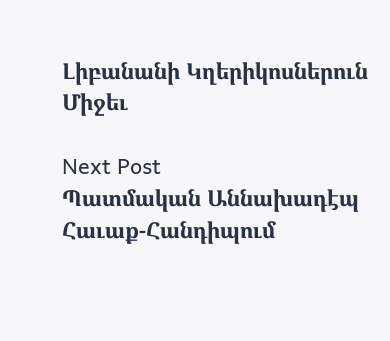Լիբանանի Կղերիկոսներուն Միջեւ

Next Post
Պատմական Աննախադէպ Հաւաք-Հանդիպում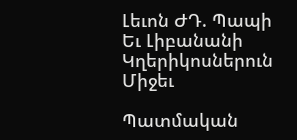Լեւոն ԺԴ. Պապի Եւ Լիբանանի Կղերիկոսներուն Միջեւ

Պատմական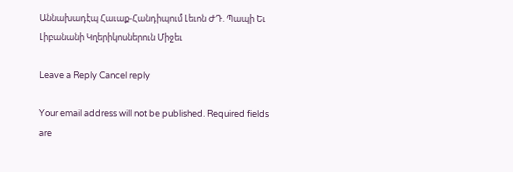Աննախադէպ Հաւաք-Հանդիպում Լեւոն ԺԴ. Պապի Եւ Լիբանանի Կղերիկոսներուն Միջեւ

Leave a Reply Cancel reply

Your email address will not be published. Required fields are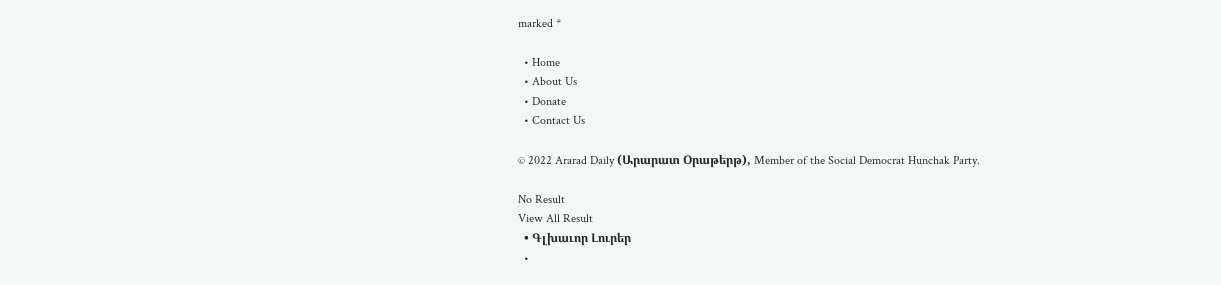marked *

  • Home
  • About Us
  • Donate
  • Contact Us

© 2022 Ararad Daily (Արարատ Օրաթերթ), Member of the Social Democrat Hunchak Party.

No Result
View All Result
  • Գլխաւոր Լուրեր
  •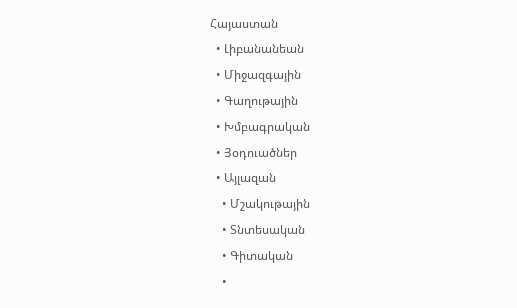Հայաստան
  • Լիբանանեան
  • Միջազգային
  • Գաղութային
  • Խմբագրական
  • Յօդուածներ
  • Այլազան
    • Մշակութային
    • Տնտեսական
    • Գիտական
    •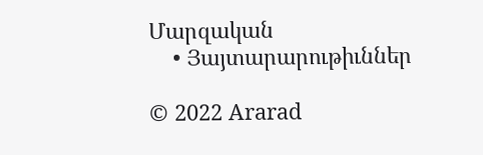Մարզական
    • Յայտարարութիւններ

© 2022 Ararad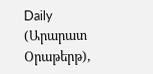Daily (Արարատ Օրաթերթ),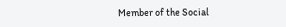Member of the Social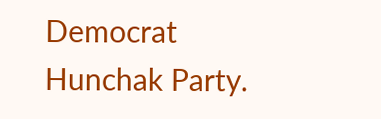Democrat Hunchak Party.